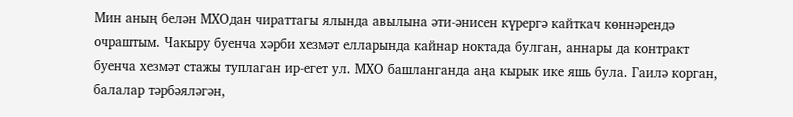Мин аның белән МХОдан чираттагы ялында авылына әти-әнисен күрергә кайткач көннәрендә очраштым. Чакыру буенча хәрби хезмәт елларында кайнар ноктада булган, аннары да контракт буенча хезмәт стажы туплаган ир-егет ул. МХО башланганда аңа кырык ике яшь була. Гаилә корган, балалар тәрбәяләгән,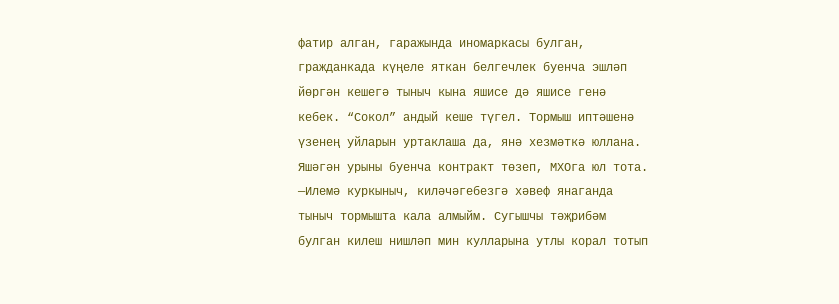фатир алган, гаражында иномаркасы булган, гражданкада күңеле яткан белгечлек буенча эшләп йөргән кешегә тыныч кына яшисе дә яшисе генә кебек. “Сокол” андый кеше түгел. Тормыш иптәшенә үзенең уйларын уртаклаша да, янә хезмәткә юллана. Яшәгән урыны буенча контракт төзеп, МХОга юл тота.
—Илемә куркыныч, киләчәгебезгә хәвеф янаганда тыныч тормышта кала алмыйм. Сугышчы тәҗрибәм булган килеш нишләп мин кулларына утлы корал тотып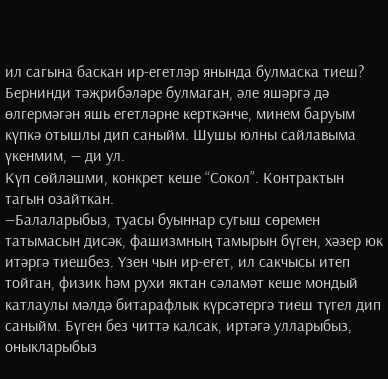ил сагына баскан ир-егетләр янында булмаска тиеш? Бернинди тәҗрибәләре булмаган, әле яшәргә дә өлгермәгән яшь егетләрне керткәнче, минем баруым күпкә отышлы дип саныйм. Шушы юлны сайлавыма үкенмим, — ди ул.
Күп сөйләшми, конкрет кеше “Сокол”. Контрактын тагын озайткан.
—Балаларыбыз, туасы буыннар сугыш сөремен татымасын дисәк, фашизмның тамырын бүген, хәзер юк итәргә тиешбез. Үзен чын ир-егет, ил сакчысы итеп тойган, физик һәм рухи яктан сәламәт кеше мондый катлаулы мәлдә битарафлык күрсәтергә тиеш түгел дип саныйм. Бүген без читтә калсак, иртәгә улларыбыз, оныкларыбыз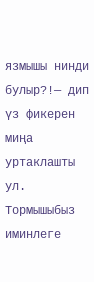язмышы нинди булыр?!— дип үз фикерен миңа уртаклашты ул.
Тормышыбыз иминлеге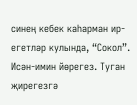синең кебек каһарман ир-егетләр кулында, “Сокол”.
Исән-имин йөрегез. Туган җирегезгә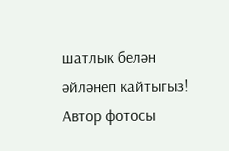шатлык белән әйләнеп кайтыгыз!
Автор фотосы